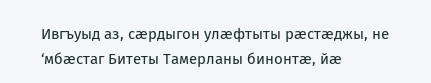Ивгъуыд аз, сæрдыгон улæфтыты рæстæджы, не ‘мбæстаг Битеты Тамерланы бинонтæ, йæ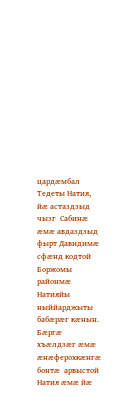цардæмбал Тедеты Натия, йæ астаздзыд чызг  Сабинæ æмæ авдаздзыд фырт Давидимæ сфæнд кодтой Боржомы районмæ Натияйы ныййарджыты бабæрæг кæнын. Бæргæ хъæлдзæг æмæ æнæферохкæнгæ бонтæ  арвыстой  Натия æмæ йæ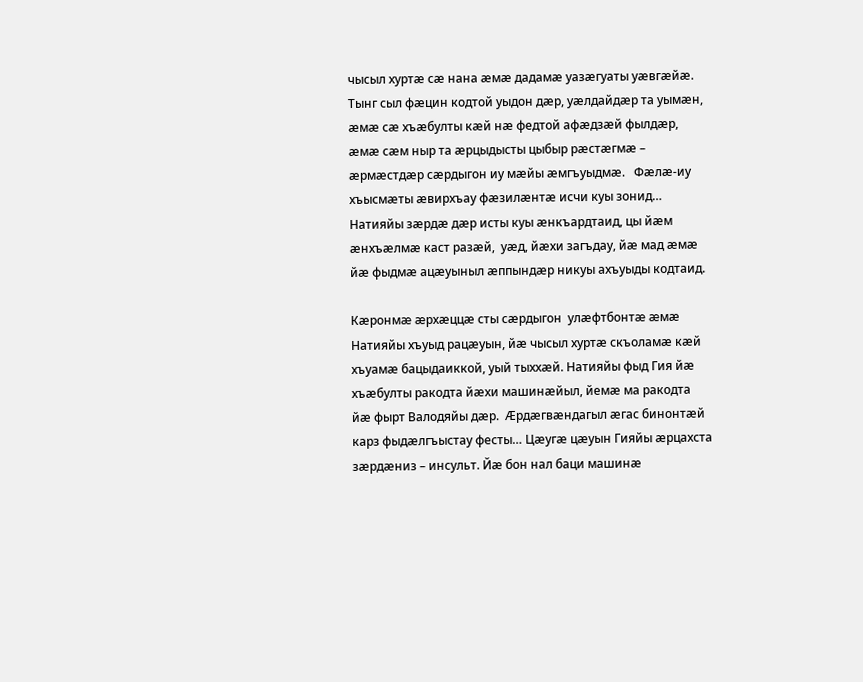чысыл хуртæ сæ нана æмæ дадамæ уазæгуаты уæвгæйæ. Тынг сыл фæцин кодтой уыдон дæр, уæлдайдæр та уымæн, æмæ сæ хъæбулты кæй нæ федтой афæдзæй фылдæр, æмæ сæм ныр та æрцыдысты цыбыр рæстæгмæ – æрмæстдæр сæрдыгон иу мæйы æмгъуыдмæ.   Фæлæ-иу хъысмæты æвирхъау фæзилæнтæ исчи куы зонид… Натияйы зæрдæ дæр исты куы æнкъардтаид, цы йæм æнхъæлмæ каст разæй,  уæд, йæхи загъдау, йæ мад æмæ йæ фыдмæ ацæуыныл æппындæр никуы ахъуыды кодтаид.

Кæронмæ æрхæццæ сты сæрдыгон  улæфтбонтæ æмæ Натияйы хъуыд рацæуын, йæ чысыл хуртæ скъоламæ кæй хъуамæ бацыдаиккой, уый тыххæй. Натияйы фыд Гия йæ хъæбулты ракодта йæхи машинæйыл, йемæ ма ракодта йæ фырт Валодяйы дæр.  Æрдæгвæндагыл æгас бинонтæй карз фыдæлгъыстау фесты… Цæугæ цæуын Гияйы æрцахста зæрдæниз – инсульт. Йæ бон нал баци машинæ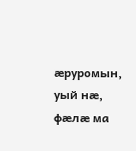æруромын, уый нæ, фæлæ ма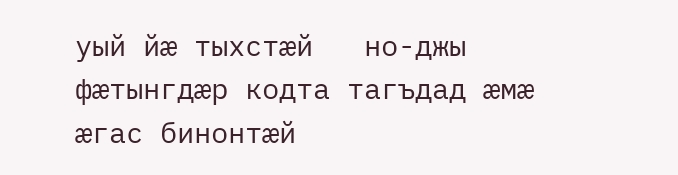уый йæ тыхстæй   но-джы фæтынгдæр кодта тагъдад æмæ æгас бинонтæй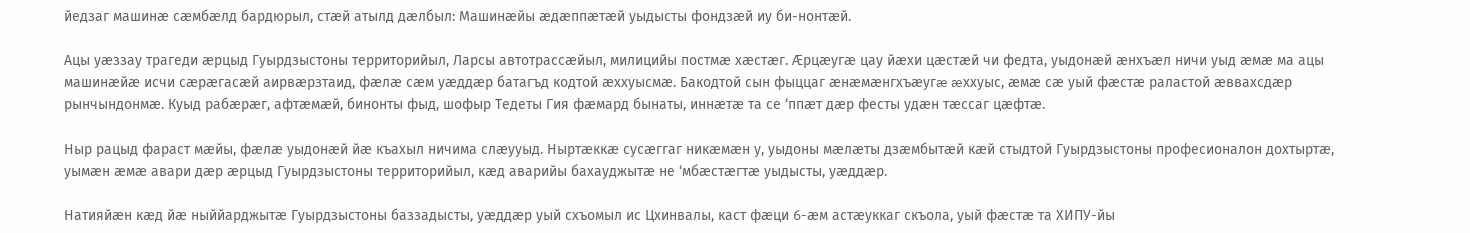йедзаг машинæ сæмбæлд бардюрыл, стæй атылд дæлбыл: Машинæйы æдæппæтæй уыдысты фондзæй иу би-нонтæй.

Ацы уæззау трагеди æрцыд Гуырдзыстоны территорийыл, Ларсы автотрассæйыл, милицийы постмæ хæстæг. Æрцæугæ цау йæхи цæстæй чи федта, уыдонæй æнхъæл ничи уыд æмæ ма ацы машинæйæ исчи сæрæгасæй аирвæрзтаид, фæлæ сæм уæддæр батагъд кодтой æххуысмæ. Бакодтой сын фыццаг æнæмæнгхъæугæ æххуыс, æмæ сæ уый фæстæ раластой æввахсдæр рынчындонмæ. Куыд рабæрæг, афтæмæй, бинонты фыд, шофыр Тедеты Гия фæмард бынаты, иннæтæ та се ‘ппæт дæр фесты удæн тæссаг цæфтæ.

Ныр рацыд фараст мæйы, фæлæ уыдонæй йæ къахыл ничима слæууыд. Ныртæккæ сусæггаг никæмæн у, уыдоны мæлæты дзæмбытæй кæй стыдтой Гуырдзыстоны професионалон дохтыртæ, уымæн æмæ авари дæр æрцыд Гуырдзыстоны территорийыл, кæд аварийы бахауджытæ не ‘мбæстæгтæ уыдысты, уæддæр.

Натияйæн кæд йæ ныййарджытæ Гуырдзыстоны баззадысты, уæддæр уый схъомыл ис Цхинвалы, каст фæци 6-æм астæуккаг скъола, уый фæстæ та ХИПУ-йы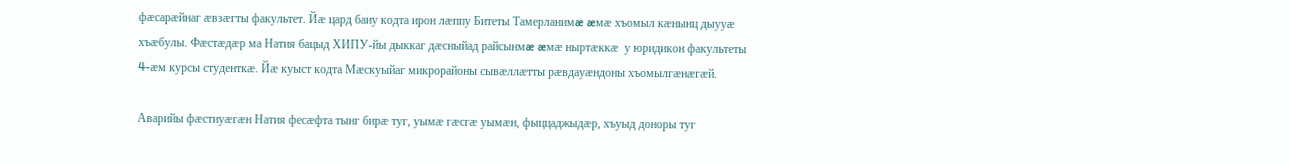фæсарæйнаг æвзæгты факультет. Йæ цард баиу кодта ирон лæппу Битеты Тамерланимæ æмæ хъомыл кæнынц дыууæ хъæбулы. Фæстæдæр ма Натия бацыд ХИПУ-йы дыккаг дæсныйад райсынмæ æмæ ныртæккæ  у юридикон факультеты 4-æм курсы студенткæ. Йæ куыст кодта Мæскуыйаг микрорайоны сывæллæтты рæвдауæндоны хъомылгæнæгæй.

Аварийы фæстиуæгæн Натия фесæфта тынг бирæ туг, уымæ гæсгæ уымæн, фыццаджыдæр, хъуыд доноры туг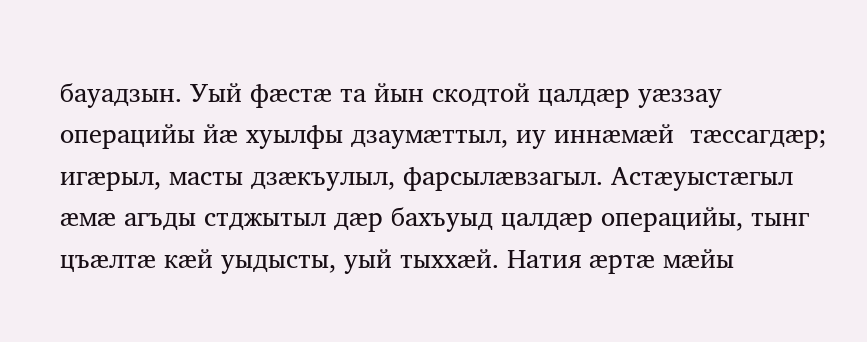бауадзын. Уый фæстæ та йын скодтой цалдæр уæззау операцийы йæ хуылфы дзаумæттыл, иу иннæмæй  тæссагдæр; игæрыл, масты дзæкъулыл, фарсылæвзагыл. Астæуыстæгыл æмæ агъды стджытыл дæр бахъуыд цалдæр операцийы, тынг цъæлтæ кæй уыдысты, уый тыххæй. Натия æртæ мæйы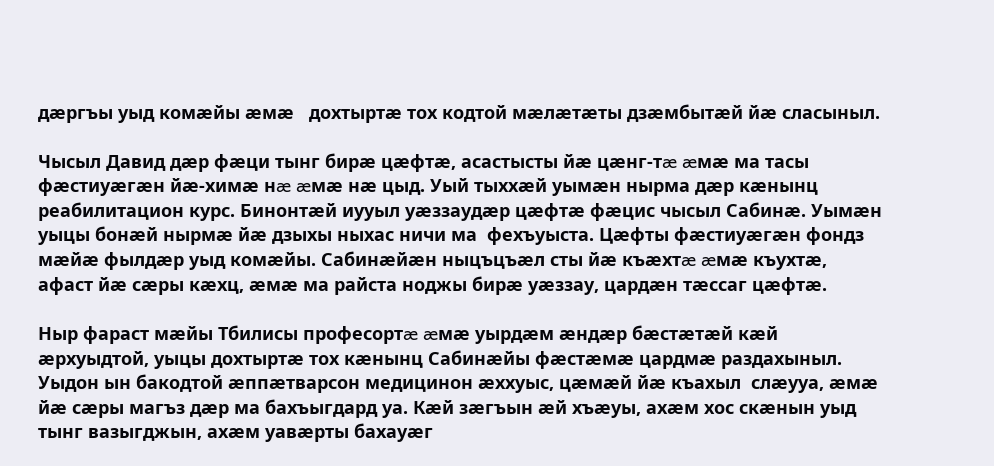дæргъы уыд комæйы æмæ   дохтыртæ тох кодтой мæлæтæты дзæмбытæй йæ сласыныл.

Чысыл Давид дæр фæци тынг бирæ цæфтæ, асастысты йæ цæнг-тæ æмæ ма тасы фæстиуæгæн йæ-химæ нæ æмæ нæ цыд. Уый тыххæй уымæн нырма дæр кæнынц реабилитацион курс. Бинонтæй иууыл уæззаудæр цæфтæ фæцис чысыл Сабинæ. Уымæн  уыцы бонæй нырмæ йæ дзыхы ныхас ничи ма  фехъуыста. Цæфты фæстиуæгæн фондз мæйæ фылдæр уыд комæйы. Сабинæйæн ныцъцъæл сты йæ къæхтæ æмæ къухтæ, афаст йæ сæры кæхц, æмæ ма райста ноджы бирæ уæззау, цардæн тæссаг цæфтæ.

Ныр фараст мæйы Тбилисы професортæ æмæ уырдæм æндæр бæстæтæй кæй æрхуыдтой, уыцы дохтыртæ тох кæнынц Сабинæйы фæстæмæ цардмæ раздахыныл. Уыдон ын бакодтой æппæтварсон медицинон æххуыс, цæмæй йæ къахыл  слæууа, æмæ йæ сæры магъз дæр ма бахъыгдард уа. Кæй зæгъын æй хъæуы, ахæм хос скæнын уыд тынг вазыгджын, ахæм уавæрты бахауæг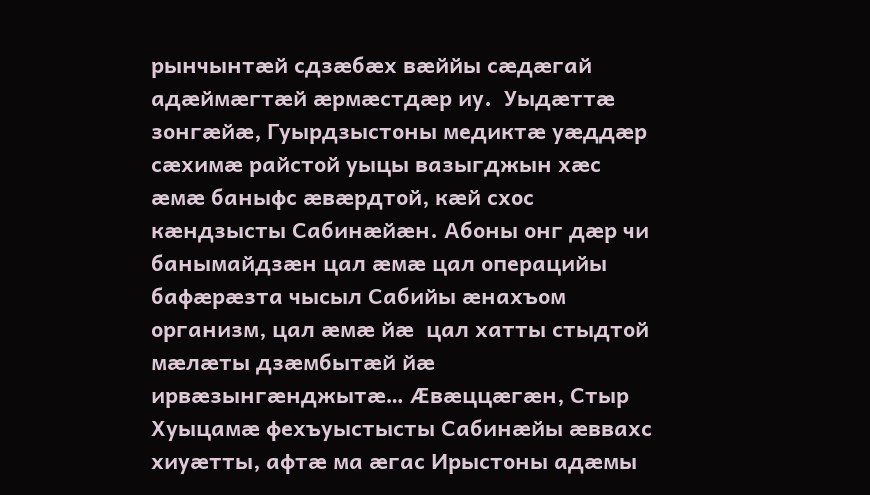рынчынтæй сдзæбæх вæййы сæдæгай адæймæгтæй æрмæстдæр иу.  Уыдæттæ зонгæйæ, Гуырдзыстоны медиктæ уæддæр сæхимæ райстой уыцы вазыгджын хæс æмæ баныфс æвæрдтой, кæй схос кæндзысты Сабинæйæн. Абоны онг дæр чи банымайдзæн цал æмæ цал операцийы бафæрæзта чысыл Сабийы æнахъом организм, цал æмæ йæ  цал хатты стыдтой мæлæты дзæмбытæй йæ ирвæзынгæнджытæ… Æвæццæгæн, Стыр Хуыцамæ фехъуыстысты Сабинæйы æввахс хиуæтты, афтæ ма æгас Ирыстоны адæмы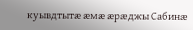куывдтытæ æмæ æрæджы Сабинæ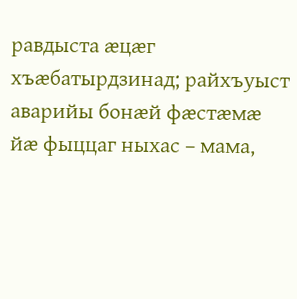равдыста æцæг хъæбатырдзинад; райхъуыст аварийы бонæй фæстæмæ йæ фыццаг ныхас – мама,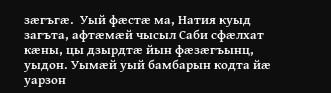зæгъгæ.  Уый фæстæ ма, Натия куыд загъта, афтæмæй чысыл Саби сфæлхат кæны, цы дзырдтæ йын фæзæгъынц, уыдон. Уымæй уый бамбарын кодта йæ уарзон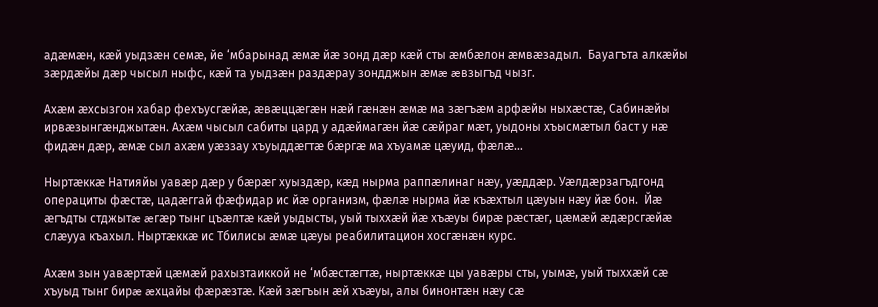адæмæн, кæй уыдзæн семæ, йе ‘мбарынад æмæ йæ зонд дæр кæй сты æмбæлон æмвæзадыл.  Бауагъта алкæйы зæрдæйы дæр чысыл ныфс, кæй та уыдзæн раздæрау зондджын æмæ æвзыгъд чызг.

Ахæм æхсызгон хабар фехъусгæйæ, æвæццæгæн нæй гæнæн æмæ ма зæгъæм арфæйы ныхæстæ, Сабинæйы  ирвæзынгæнджытæн. Ахæм чысыл сабиты цард у адæймагæн йæ сæйраг мæт, уыдоны хъысмæтыл баст у нæ фидæн дæр, æмæ сыл ахæм уæззау хъуыддæгтæ бæргæ ма хъуамæ цæуид, фæлæ…

Ныртæккæ Натияйы уавæр дæр у бæрæг хуыздæр, кæд нырма раппæлинаг нæу, уæддæр. Уæлдæрзагъдгонд операциты фæстæ, цадæггай фæфидар ис йæ организм, фæлæ нырма йæ къæхтыл цæуын нæу йæ бон.  Йæ æгъдты стджытæ æгæр тынг цъæлтæ кæй уыдысты, уый тыххæй йæ хъæуы бирæ рæстæг, цæмæй æдæрсгæйæ слæууа къахыл. Ныртæккæ ис Тбилисы æмæ цæуы реабилитацион хосгæнæн курс.

Ахæм зын уавæртæй цæмæй рахызтаиккой не ‘мбæстæгтæ, ныртæккæ цы уавæры сты, уымæ, уый тыххæй сæ хъуыд тынг бирæ æхцайы фæрæзтæ. Кæй зæгъын æй хъæуы, алы бинонтæн нæу сæ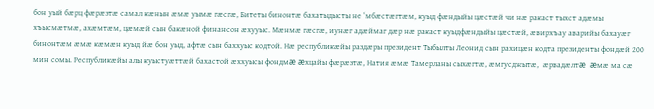бон уый бæрц фæрæзтæ самал кæнын æмæ уымæ гæсгæ, Битеты бинонтæ бахатыдысты не ‘мбæстæгтæм, куыд фæндыйы цæстæй чи нæ ракаст тыхст адæмы хъысмæтмæ, ахæмтæм, цæмæй сын бакæной финансон æхууыс. Мæнмæ гæсгæ, иунæг адæймаг дæр нæ ракаст куыдфæндыйы цæстæй, æвирхъау аварийы бахауæг бинонтæм æмæ кæмæн куыд йæ бон уыд, афтæ сын баххуыс кодтой. Нæ республикæйы раздæры президент Тыбылты Леонид сын рахицæн кодта президенты фондæй 200 мин сомы. Республикæйы алы куыстуæттæй бахастой æххуысы фондмæ æхцайы фæрæзтæ, Натия æмæ Тамерланы сыхæгтæ, æмгусджытæ,  æрвадæлтæ  æмæ ма сæ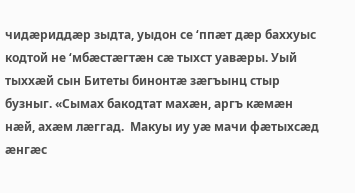чидæриддæр зыдта, уыдон се ‘ппæт дæр баххуыс кодтой не ‘мбæстæгтæн сæ тыхст уавæры. Уый тыххæй сын Битеты бинонтæ зæгъынц стыр бузныг. «Сымах бакодтат махæн, аргъ кæмæн нæй, ахæм лæггад.  Макуы иу уæ мачи фæтыхсæд æнгæс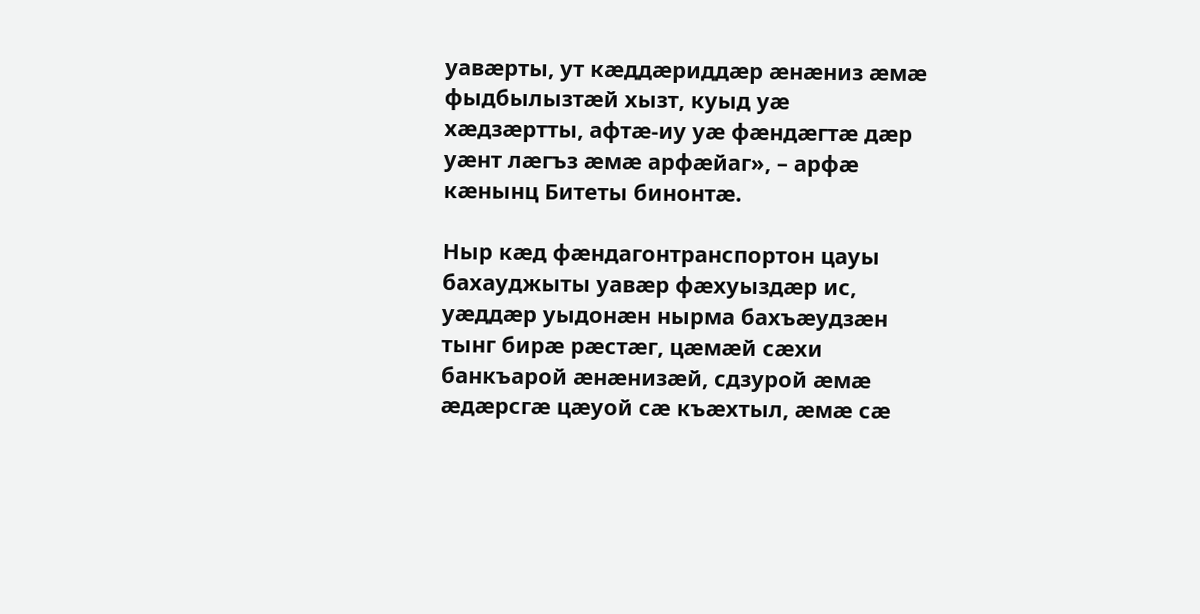уавæрты, ут кæддæриддæр æнæниз æмæ фыдбылызтæй хызт, куыд уæ хæдзæртты, афтæ-иу уæ фæндæгтæ дæр уæнт лæгъз æмæ арфæйаг», – арфæ кæнынц Битеты бинонтæ.

Ныр кæд фæндагонтранспортон цауы бахауджыты уавæр фæхуыздæр ис, уæддæр уыдонæн нырма бахъæудзæн тынг бирæ рæстæг, цæмæй сæхи банкъарой æнæнизæй, сдзурой æмæ æдæрсгæ цæуой сæ къæхтыл, æмæ сæ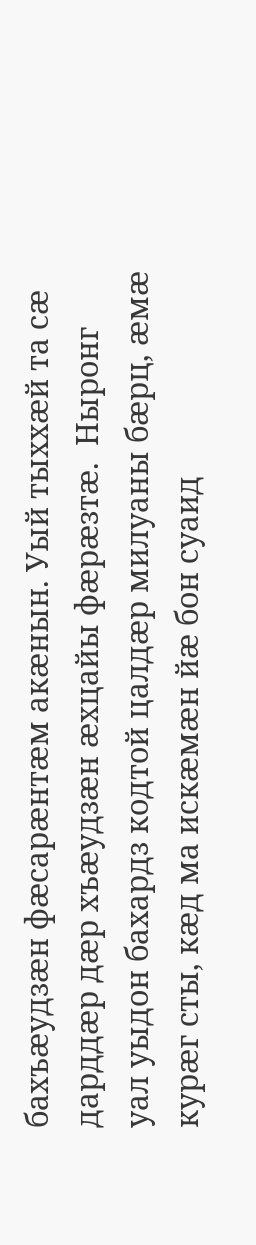бахъæудзæн фæсарæнтæм акæнын. Уый тыххæй та сæ дарддæр дæр хъæудзæн æхцайы фæрæзтæ.  Ныронг уал уыдон бахардз кодтой цалдæр милуаны бæрц, æмæ курæг сты, кæд ма искæмæн йæ бон суаид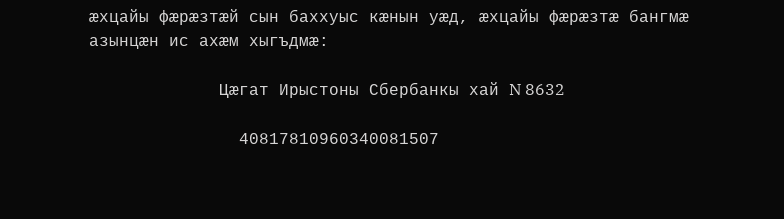æхцайы фæрæзтæй сын баххуыс кæнын уæд, æхцайы фæрæзтæ бангмæ азынцæн ис ахæм хыгъдмæ:

             Цæгат Ирыстоны Сбербанкы хай N 8632

               40817810960340081507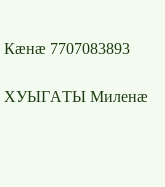Кæнæ 7707083893

ХУЫГАТЫ Миленæ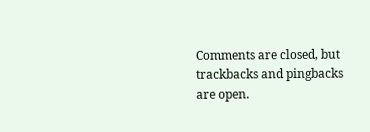Comments are closed, but trackbacks and pingbacks are open.